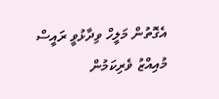އެގޮތުން މަލީހް ވިދާޅުވީ ރައީސް މުއިއްޒު ވެރިކަމުން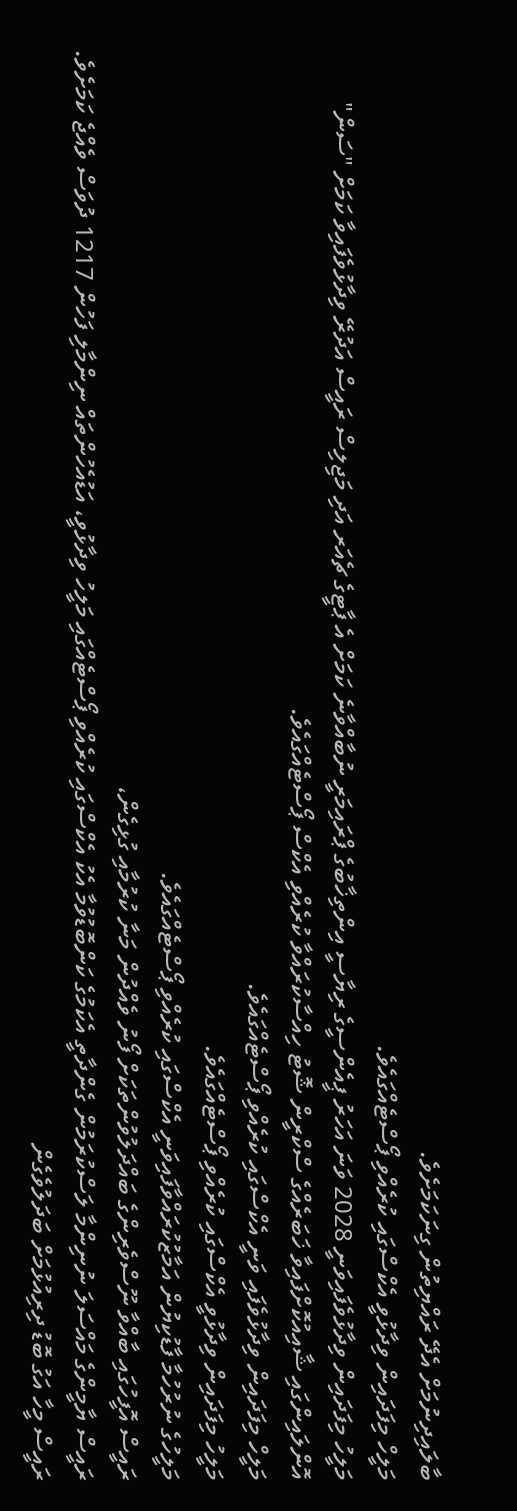ބާލައިދިނުމަށް އެދޭ ރައްޔިތުން ގިނަކަމަށެވެ.
މަލީހް މިފަދައިން ވިދާޅުވީ އެކްސްގައި ކުރެއްވި ޕޯސްޓެއްގައެވެ.
މަލީހު މިފަދައިން ވިދާޅުވެފައިވަނީ 2028 ވަނަ އަހަރު ޕީއެންސީގެ ރިޔާސީ އިންތިޚާބުގެ ޕްރައިމަރީ ނުބާއްވާނެ ކަމަށް އެ ޕާޓީގެ ޗެއަރ އަދި މަޖިލިސް ރައީސް އަދުރޭ ވިދާޅުވެފައިވާ ކަމަށް "ސަން" އޮންލައިންގައި ޝާއިއުކޮށްފައިވާ ޚަބަރެއްގެ ސްކްރީން ޝޮޓު ހިއްސާކުރައްވާ ކުރެއްވި އެކްސް ޕޯސްޓެއްގައެވެ.
މަލީހް މިފަދައިން ވިދާޅުވެފައި ވަނީ އެކްސްގައި ކުރެއްވި ޕޯސްޓެއްގައެވެ.
މަލީހު މިފަދައިން ވިދާޅުވީ އެކްސްގައި ކުރެއްވި ޕޯސްޓެއްގައެވެ.
މަލީހުގެ ނުރުހުމާ ފާޑުކިޔުން އަމާޒުކުރައްވާފައިވަނީ އެކްސްގައި ކުރެއްވި ޕޯސްޓެއްގައެވެ.
ރައީސް އޮފީހުގައި ބާއްވާ ނޫސްވެރިންގެ ބައްދަލުވުންތަކަށް ފޯނު ވެއްދުން މަނާ ކުރުމާއި ގުޅިގެން،
ރައީސް ޔާމީންގެ މައްސަލަ ނުނިންމާ ލަސްކުރަމުން ގެންދާތީ އެކަމުގެ ކަންބޮޑުވުމާ އެކު އެކްސްގައި ކުރެއްވި ޕޯސްޓެއްގައި މަލީހު ވިދާޅުވީ، އަޑުއެހުންތައް ނިންމާލި ފަހުން 1217 ދުވަސް ވެއްޖެ ކަމަށެވެ.
ރައީސް މީހާ އަގު ބޮޑު ދިރިއުޅުމަށް ބަދަލުވެގެން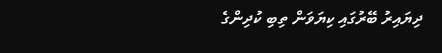ދިޔައިރު ބޭރުގައި ކިޔަވަން ތިބި ކުދިންގެ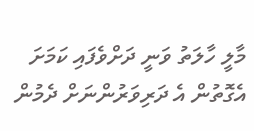މާލީ ހާލަތު ވަނީ ދަށްވެފައި ކަމަށަ އެގޮތުން އެ ދަރިވަރުންނަށް ދެމުން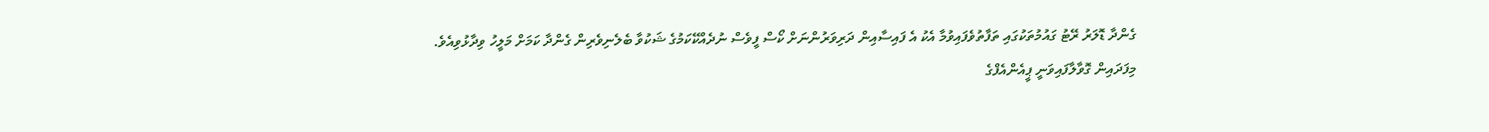ގެންދާ ޑޮލަރު ރޭޓު ގައުމުތަކުގައި ތަފާތުވެފައިވުމާ އެކު އެ ފައިސާއިން ދަރިވަރުންނަށް ކޯސް ފީވެސް ނުދެއްކޭކަމުގެ ޝަކުވާ ބެލެނިވެރިން ގެންދާ ކަމަށް މަލީހު ވިދާޅުވިއެވެ.
މިފަދައިން ގޮވާލާފައިވަނީ ޕީއެންއެފްގެ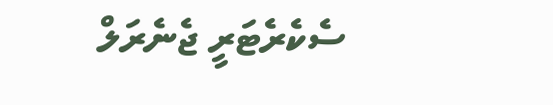ސެކެރެޓަރީ ޖެނެރަލް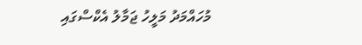މުހައްމަދު މަލީހު ޖަމާލު އެކްސްގައި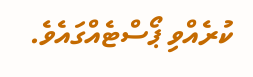ކުރެއްވި ޕޯސްޓެއްގައެވެ.